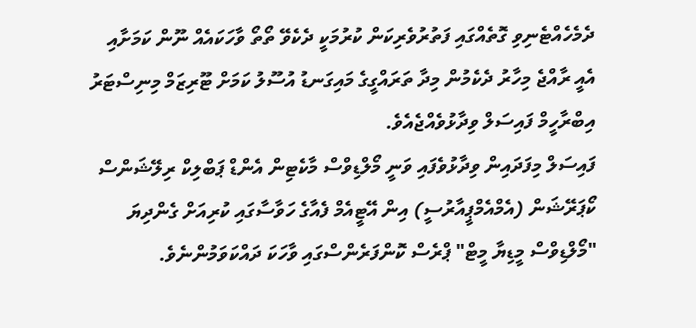ދެމެހެއްޓެނިވި ގޮތެއްގައި ފަތުރުވެރިކަން ކުރުމަކީ ދެކެވޭ ތޯތޯ ވާހަކައެއް ނޫން ކަމަށާއި އެއީ ރާއްޖެ މިހާރު ދެކެމުން މިދާ ތަރައްގީގެ މައިގަނޑު އުސޫލު ކަމަށް ޓޫރިޒަމް މިނިސްޓަރު އިބްރާހީމް ފައިސަލް ވިދާޅުވެއްޖެއެވެ.
ފައިސަލް މިފަދައިން ވިދާޅުވެފައި ވަނީ މޯލްޑިވްސް މާކެޓިން އެންޑް ޕަބްލިކް ރިލޭޝަންސް ކޯޕަރޭޝަން (އެމްއެމްޕީއާރުސީ) އިން އޭޓީއެމް ފެއާގެ ހަވާސާގައި ކުރިއަށް ގެންދިޔަ "މޯލްޑިވްސް މީޑިޔާ މީޓް" ޕްރެސް ކޮންފަރެންސްގައި ވާހަކަ ދައްކަވަމުންނެވެ.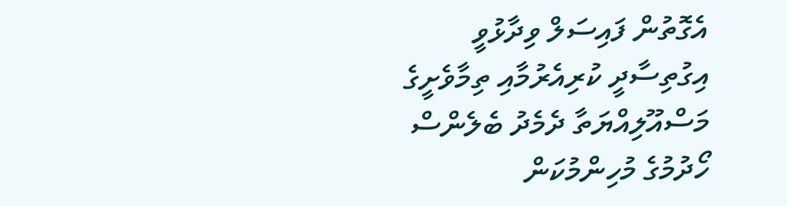އެގޮތުން ފައިސަލް ވިދާޅުވީ އިގުތިސާދީ ކުރިއެރުމާއި ތިމާވެށީގެ މަސްއޫލިއްޔަތާ ދެމެދު ބެލެންސް ހޯދުމުގެ މުހިންމުކަން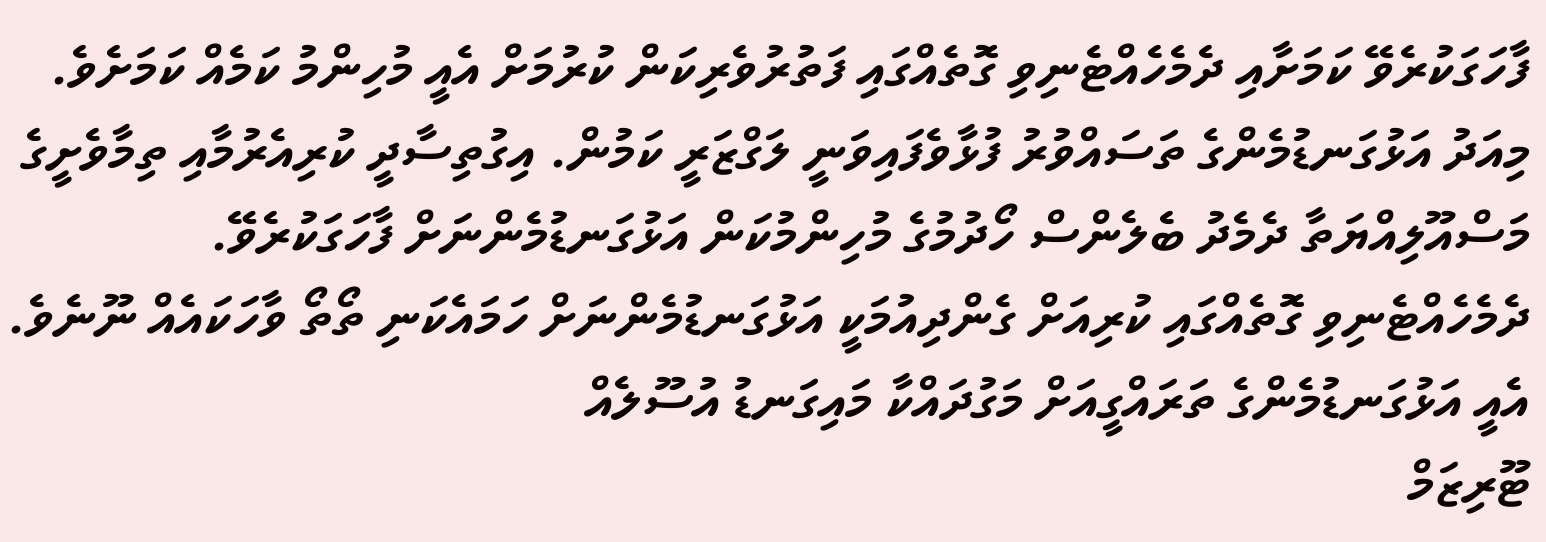ފާހަގަކުރެވޭ ކަމަށާއި ދެމެހެއްޓެނިވި ގޮތެއްގައި ފަތުރުވެރިކަން ކުރުމަށް އެއީ މުހިންމު ކަމެއް ކަމަށެވެ.
މިއަދު އަޅުގަނޑުމެންގެ ތަސައްވުރު ފުޅާވެފައިވަނީ ލަގްޒަރީ ކަމުން. އިގުތިސާދީ ކުރިއެރުމާއި ތިމާވެށީގެ މަސްއޫލިއްޔަތާ ދެމެދު ބެލެންސް ހޯދުމުގެ މުހިންމުކަން އަޅުގަނޑުމެންނަށް ފާހަގަކުރެވޭ. ދެމެހެއްޓެނިވި ގޮތެއްގައި ކުރިއަށް ގެންދިއުމަކީ އަޅުގަނޑުމެންނަށް ހަމައެކަނި ތޯތޯ ވާހަކައެއް ނޫނެވެ. އެއީ އަޅުގަނޑުމެންގެ ތަރައްގީއަށް މަގުދައްކާ މައިގަނޑު އުސޫލެއް
ޓޫރިޒަމް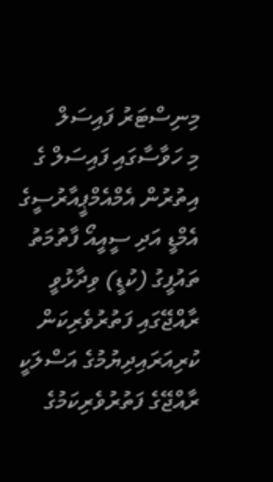މިނިސްޓަރު ފައިސަލް
މި ހަވާސާގައި ފައިސަލް ގެ އިތުރުން އެމްއެމްޕީއާރުސީގެ އެމްޑީ އަދި ސީއީއޯ ފާތުމަތު ތައުފީގު (ކުޑީ) ވިދާޅުވީ ރާއްޖޭގައި ފަތުރުވެރިކަން ކުރިއަރައިދިޔުމުގެ އަސްލަކީ ރާއްޖޭގެ ފަތުރުވެރިކަމުގެ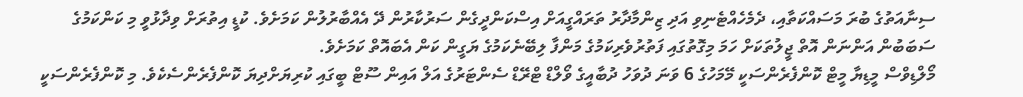ސިނާއަތުގެ ބުރަ މަސައްކަތާއި، ދެމެހެއްޓެނިވި އަދި ޒިންމާދާރު ތަރައްގީއަށް އިސްކަންދީގެން ސަރުކާރުން ދޭ އެއްބާރުލުން ކަމަށެވެ. ކުޑީ އިތުރަށް ވިދާޅުވީ މި ކަންކަމުގެ ސަބަބުން އަންނަން އޮތް ޖީލުތަކަށް ހަމަ މިގޮތުގައި ފަތުރުވެރިކަމުގެ މަންފާ ލިބޭނެކަމުގެ ޔަގީން ކަން އެބައޮތް ކަމަށެވެ.
މޯލްޑިވްސް މީޑިޔާ މީޓް ކޮންފެރެންސަކީ މޭމަހުގެ 6 ވަނަ ދުވަހު ދުބާއީގެ ވޯލްޑް ޓްރޭޑް ސެންޓަރުގެ އަލް އައިން ސޫޓް ބީގައި ކުރިޔަށްދިޔަ ކޮންފެރެންސެކެވެ. މި ކޮންފެރެންސަކީ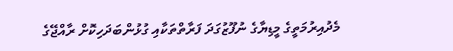މެދުއިރުމަތީގެ މީޑިޔާގެ ނުފޫޒުގަދަ ފަރާތްތަކާއި ގުޅުންބަދަހިކޮށް ރާއްޖޭގެ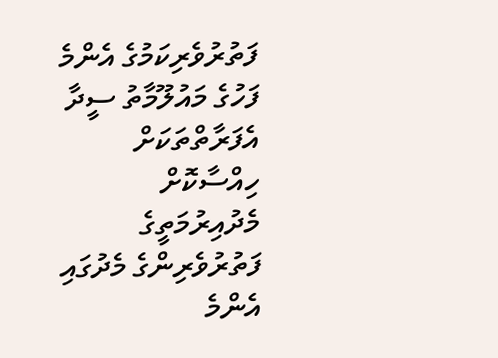ފަތުރުވެރިކަމުގެ އެންމެ ފަހުގެ މައުލޫމާތު ސީދާ އެފަރާތްތަކަށް ހިއްސާކޮށް މެދުއިރުމަތީގެ ފަތުރުވެރިންގެ މެދުގައި އެންމެ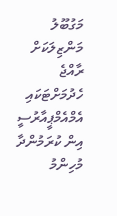މަގުބޫލު މަންޒިލަކަށް ރާއްޖެ ހެދުމަށްޓަކައި އެމްއެމްޕީއާރުސީ އިން ކުރަމުންދާ މުހިންމު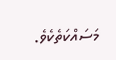މަސައްކަތެކެވެ.